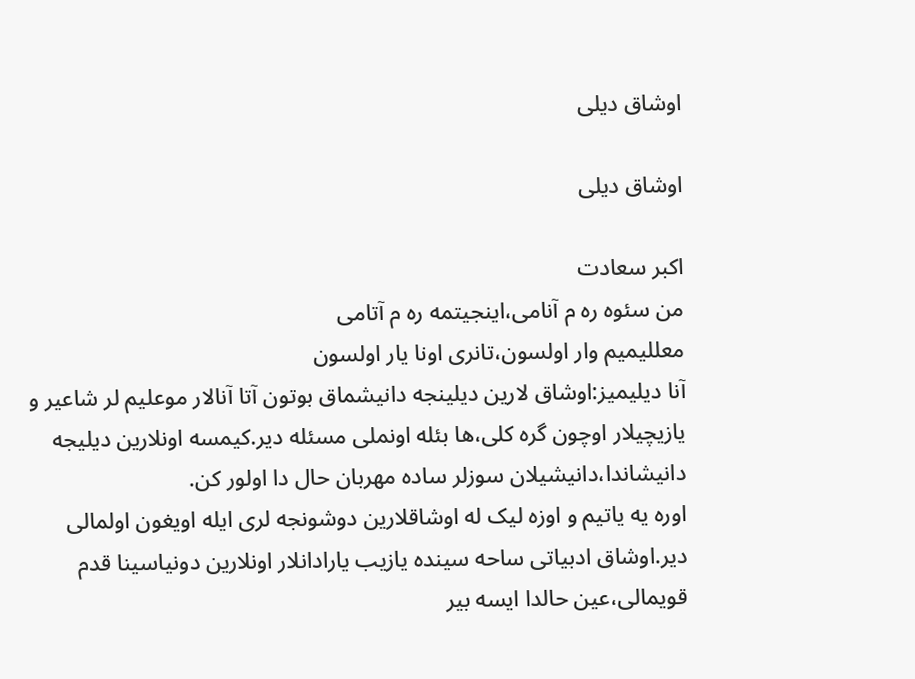اوشاق دیلی

اوشاق دیلی

اکبر سعادت
من سئوه ره م آنامی،اینجیتمه ره م آتامی
معللیمیم وار اولسون،تانری اونا یار اولسون
آنا دیلیمیز:اوشاق لارین دیلینجه دانیشماق بوتون آتا آنالار موعلیم لر شاعیر و یازیچیلار اوچون گره کلی،ها بئله اونملی مسئله دیر.کیمسه اونلارین دیلیجه دانیشاندا،دانیشیلان سوزلر ساده مهربان حال دا اولور کن.
اوره یه یاتیم و اوزه لیک له اوشاقلارین دوشونجه لری ایله اویغون اولمالی دیر.اوشاق ادبیاتی ساحه سینده یازیب یارادانلار اونلارین دونیاسینا قدم قویمالی،عین حالدا ایسه بیر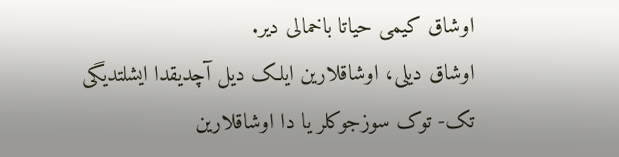اوشاق کیمی حیاتا باخمالی دیر.
اوشاق دیلی، اوشاقلارین ایلک دیل آچدیقدا ایشلتدیگی تک- توک سوزجوکلر یا دا اوشاقلارین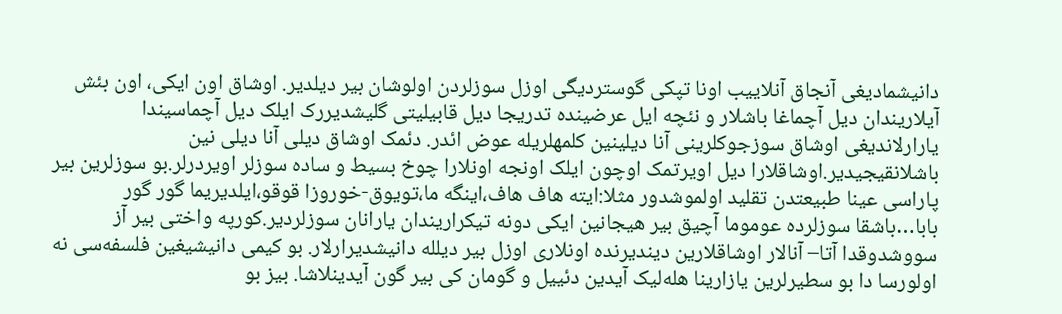دانیشمادیغی آنجاق آنلاییب اونا تپکی گوستردیگی اوزل ‌سوزلردن اولوشان بیر دیلدیر. اوشاق اون ایکی، اون بئش آیلاریندان دیل آچماغا باشلار و نئچه ایل عرضینده تدریجا دیل قابیلیتی گلیشدیررک ایلک دیل آچماسیندا یارارلاندیغی اوشاق سوزجوکلرینی آنا دیلینین کلمهلریله عوض ائدر. دئمک اوشاق دیلی آنا دیلی نین باشلانقیجیدیر.اوشاقلارا دیل اویرتمک اوچون ایلک اونجه اونلارا چوخ بسیط و ساده سوزلر اویردرلر.بو سوزلرین بیر پاراسی عینا طبیعتدن تقلید اولموشدور مثلا:ایته هاف هاف،اینگه ما،تویوق-خوروزا قوقو،ایلدیریما گور گور بابا…باشقا سوزلرده عوموما آچیق بیر هیجانین ایکی دونه تیکراریندان یارانان سوزلردیر.کورپه واختی بیر آز سووشدوقدا آتا– آنالار اوشاقلارین دیندیرنده اونلاری اوزل بیر دیلله دانیشدیرارلار. بو کیمی دانیشیغین فلسفه‌سی نه اولورسا دا بو سطیرلرین یازارینا هله‌لیک آیدین دئییل و گومان کی بیر گون آیدینلاشا. بیز بو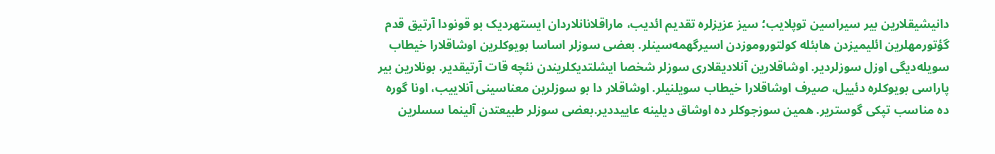دانیشیقلارین بیر سیراسین توپلایب؛ سیز عزیزلره تقدیم ائدیب، ماراقلانانلاردان ایستهردیک بو قونودا آرتیق قدم گؤتورمهلرین ائلیمیزدن هابئله کولتوروموزدن اسیرگهمه‌سینلر. بعضی سوزلر اساسا بویوکلرین اوشاقلارا خیطاب سویله‌دیگی اوزل سوزلردیر. اوشاقلارین آنلادیقلاری سوزلر شخصا ایشلتدیکلریندن نئچه قات آرتیقدیر. بونلارین بیر پاراسی بویوکلره دئییل، صیرف اوشاقلارا خیطاب سویلنیلر. اوشاقلار دا بو سوزلرین معناسینی آنلاییب، اونا گوره ده مناسب تپکی گوستریر. همین سوزجوکلر ده اوشاق دیلینه عاییددیر.بعضی سوزلر طبیعتدن آلینما سسلرین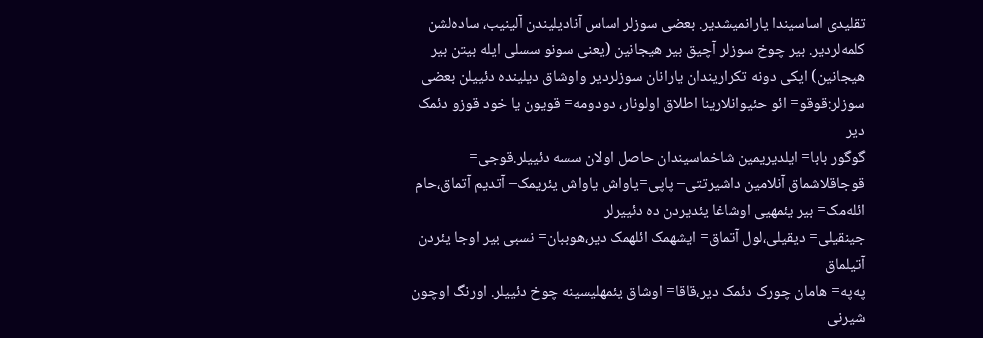تقلیدی اساسیندا یارانمیشدیر. بعضی سوزلر اساس آنادیلیندن آلینیب، ساده‌لشن کلمه‌لردیر. بیر چوخ سوزلر آچیق بیر هیجانین (یعنی سونو سسلی ایله بیتن بیر هیجانین) ایکی دونه تکراریندان یارانان سوزلردیر واوشاق دیلینده دئییلن بعضی سوزلر:قوقو= ائو حئیوانلارینا اطلاق اولونار، دودومه= قویون یا خود قوزو دئمک دیر
گوگور بابا= ایلدیریمین شاخماسیندان حاصل اولان سسه دئییلر.قوجی= قوجاقلاشماق آنلامین داشیرتتی– پاپی=یاواش یاواش یئریمک– آتدیم آتماق،حام ائله‌مک= بیر یئمهیی اوشاغا یئدیردن ده دئییرلر
جینقیلی= دیقیلی،لول آتماق= ایشهمک ائلهمک دیر،هوببان= نسبی بیر اوجا یئردن آتیلماق
په‌په= هامان چورک دئمک دیر،قاقا= اوشاق یئمهلیسینه چوخ دئییلر. اورنگ اوچون شیرنی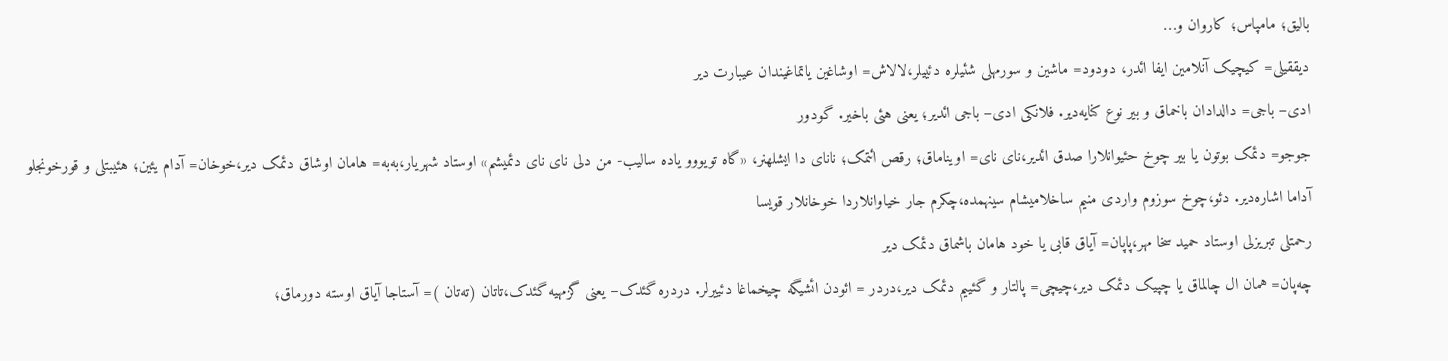بالیق؛ مامپاس؛ کاروان و…
دیققیلی= کیچیک آنلامین ایفا ائدر، دودود= ماشین و سورمهلی شئیلره دئییلر،لالاش= اوشاغین یاتماغیندان عیبارت دیر
ادی– باجی= دالدادان باخماق و بیر نوع کنایه‌دیر. فلانکی ادی– باجی ائدیر؛ یعنی هئی باخیر. گودور
جوجو= دئمک بوتون یا بیر چوخ حئیوانلارا صدق ائدیر،نای نای= اویناماق؛ رقص ائتمک؛ نانای دا ایشلهنر، «گاه تویووو یاده سالیب- من دلی نای نای دئمیشم» اوستاد شهریار،به‌به= هامان اوشاق دئمک دیر،خوخان= آدام یئین؛ هئیبتلی و قورخونجلو آداما اشاره‌دیر. دئو،چوخ سوزوم واردی منیم ساخلامیشام سینهمده،چکرم جار خیاوانلاردا خوخانلار قویسا
رحمتلی تبریزلی اوستاد حمید سخا مهر،پاپان= آیاق قابی یا خود هامان باشماق دئمک دیر
چه‌پان= همان ال چالماق یا چپیک دئمک دیر،چیچی= پالتار و گئییم دئمک دیر،دردر = ائودن ائشیگه چیخماغا دئییرلر. دردره گئدک– یعنی گزمهیه گئدک،تاتان (ته‌تان )= آستاجا آیاق اوسته دورماق؛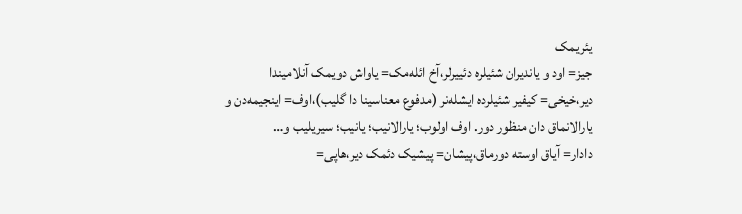یئریمک
جیز= اود و یاندیران شئیلره دئییرلر،آخ ائله‌مک= یاواش دویمک آنلامیندا دیر،خیخی= کیفیر شئیلرده ایشله‌نر (مدفوع معناسینا دا گلیب)،اوف= اینجیمه‌دن و یارالانماق دان منظور دور. اوف اولوب؛ یارالانیب؛ یانیب؛ سیریلیب و…
دادار= آیاق اوسته دورماق،پیشان= پیشیک دئمک دیر،هاپی=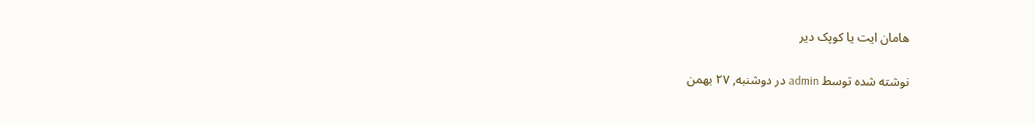هامان ایت یا کوپک دیر

نوشته شده توسط admin در دوشنبه, ۲۷ بهمن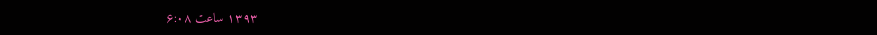۱۳۹۳ ساعت ۶:۰۸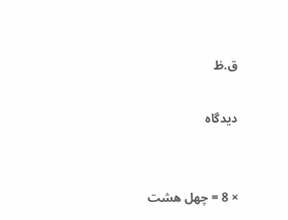ق.ظ

دیدگاه


× 8 = چهل هشت